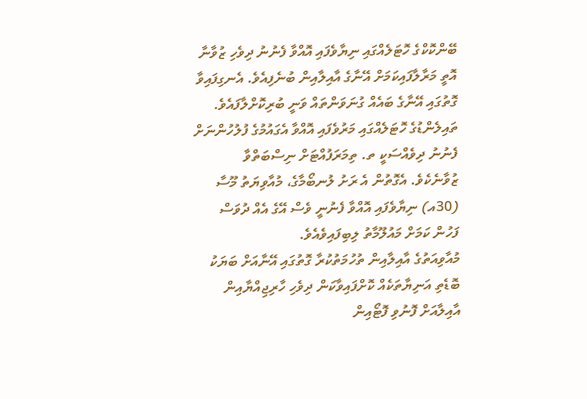ބޭންކޮކްގެ ހޮޓަލެއްގައި ނިޔާވެފައި އޮއްވާ ފެނުނު ދިވެހި ޒުވާނާ އޮތީ މަރާލާފައިކަމަށް އޭނާގެ އާއިލާއިން ބުނެފިއެވެ. އެނގިފައިވާ ގޮތުގައި އޭނާގެ ބައެއް ގުނަވަންތައް ވަނީ ބުރިކޮށްލާފައެވެ.
ތައިލެންޑުގެ ހޮޓަލެއްގައި މަރުވެފައި އޮއްވާ އެގައުމުގެ ފުލުހުންނަށް ފެނުނު ދިވެއްސަކީ ތ. ތިމަރަފުއްޓަށް ނިސްބަތްވާ ޒުވާނެކެވެ. އެގޮތުން އެ ރަށު ލުނބޯމާގެ، މުއާވިޔަތު މޫސާ (30އ) ނިޔާވެފައި އޮއްވާ ފެނުނީ ވެސް އޭގެ އެއް ދުވަސް ފަހުން ކަމަށް މައުލޫމާތު ލިބިފައިވެއެވެ.
މުއާވިއަތުގެ އާއިލާއިން ތުހުމަތުކުރާ ގޮތުގައި އޭނާއަށް ބަޔަކު ބޮޑެތި އަނިޔާތަކެއް ކޮށްފައިވާކަން ދިވެހި ހާރިޖިއްޔާއިން އާއިލާއަށް ފޮނުވި ފޮޓޯއިން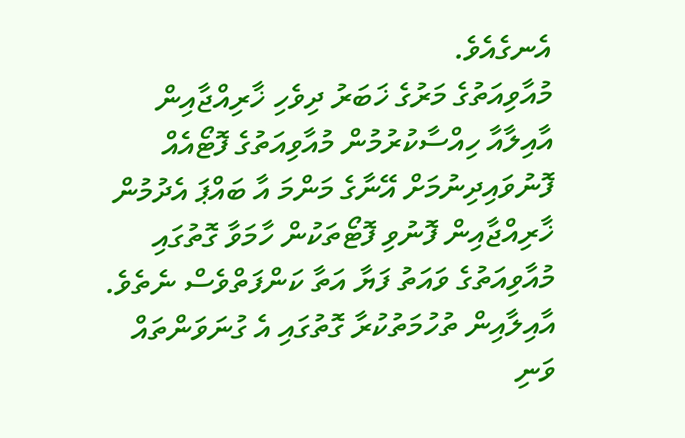އެނގެއެވެ.
މުއާވިއަތުގެ މަރުގެ ޚަބަރު ދިވެހި ޚާރިއްޖާއިން އާއިލާއާ ހިއްސާކުރުމުން މުއާވިއަތުގެ ފޮޓޯއެއް ފޮނުވައިދިނުމަށް އޭނާގެ މަންމަ އާ ބައްޕަ އެދުމުން ޚާރިއްޖާއިން ފޮނުވި ފޮޓޯތަކުން ހާމަވާ ގޮތުގައި މުއާވިއަތުގެ ވައަތު ފަޔާ އަތާ ކަންފަތްވެސް ނެތެވެ. އާއިލާއިން ތުހުމަތުކުރާ ގޮތުގައި އެ ގުނަވަންތައް ވަނި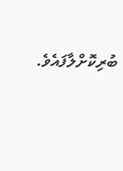ބުރިކޮށްލާފައެވެ.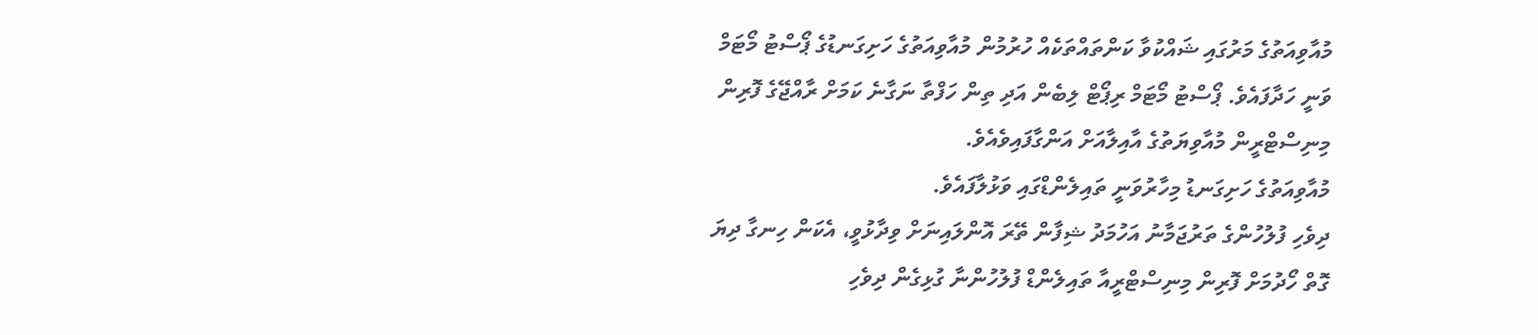މުއާވިއަތުގެ މަރުގައި ޝައްކުވާ ކަންތައްތަކެއް ހުރުމުން މުއާވިއަތުގެ ހަށިގަނޑުގެ ޕޯސްޓު މޯޓަމް ވަނީ ހަދާފައެވެ. ޕޯސްޓު މޯޓަމް ރިޕޯޓް ލިބެން އަދި ތިން ހަފްތާ ނަގާނެ ކަމަށް ރާއްޖޭގެ ފޮރިން މިނިސްޓްރީން މުއާވިޔަތުގެ އާއިލާއަށް އަންގާފައިވެއެވެ.
މުއާވިއަތުގެ ހަށިގަނޑު މިހާރުވަނީ ތައިލެންޑްގައި ވަޅުލާފައެވެ.
ދިވެހި ފުލުހުންގެ ތަރުޖަމާނު އަހުމަދު ޝިފާން ތޭރަ އޮންލައިނަށް ވިދާޅުވީ، އެކަން ހިނގާ ދިޔަ ގޮތް ހޯދުމަށް ފޮރިން މިނިސްޓްރީއާ ތައިލެންޑް ފުލުހުންނާ ގުޅިގެން ދިވެހި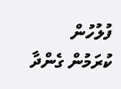ފުލުހުން ކުރަމުން ގެންދާ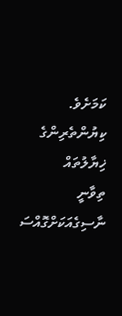ކަމަށެވެ.
ކިޔުންތެރިންގެ ޚިޔާލުތައް
ތިވާނީ ނާސިގެއަކަށްގޮއްސަ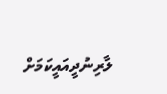ލާރިނުދީއައީކަމަށް